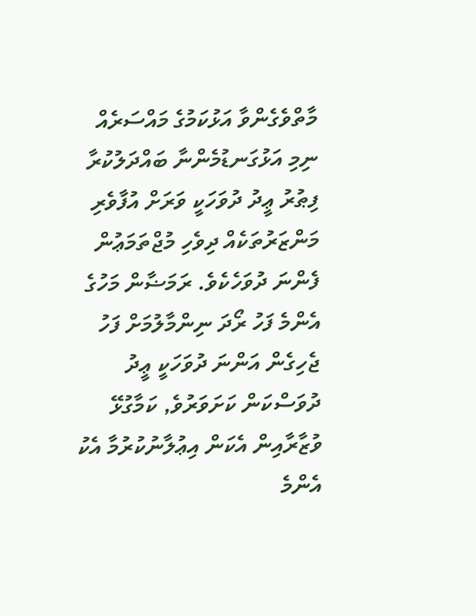މާތްވެގެންވާ އަޅުކަމުގެ މައްސަރެއް ނިމި އަޅުގަނޑުމެންނާ ބައްދަލުކުރާ ފިޠުރު ޢީދު ދުވަހަކީ ވަރަށް އުފާވެރި މަންޒަރުތަކެއް ދިވެހި މުޖްތަމަޢުން ފެންނަ ދުވަހެކެވެ. ރަމަޟާން މަހުގެ އެންމެ ފަހު ރޯދަ ނިންމާލުމަށް ފަހު ޖެހިގެން އަންނަ ދުވަހަކީ ޢީދު ދުވަސްކަން ކަށަވަރުވެ, ކަމާގުޅޭ ވުޒާރާއިން އެކަން އިޢުލާނުކުރުމާ އެކު އެންމެ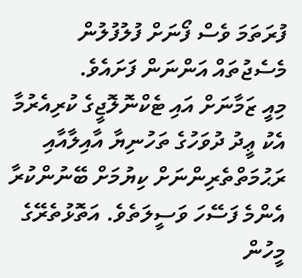ފުރަތަމަ ވެސް ފޯނަށް ފުލުފުލުން މެސެޖުތައް އަންނަން ފަށައެވެ.
މިއީ ޒަމާނަށް އައި ޓެކްނޮލޮޖީގެ ކުރިއެރުމާ އެކު ޢީދު ދުވަހުގެ ތަހުނިޔާ އާއިލާއާއި ރަޙުމަތްތެރިންނަށް ކިޔުމަށް ބޭނުންކުރާ އެންމެ ފަސޭހަ ވަސީލަތެވެ. އަތޮޅުތެރޭގެ މީހުން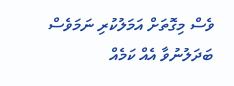ވެސް މިގޮތަށް އަމަލުކުރި ނަމަވެސް ބަދަލުނުވާ އެއް ކަމެއް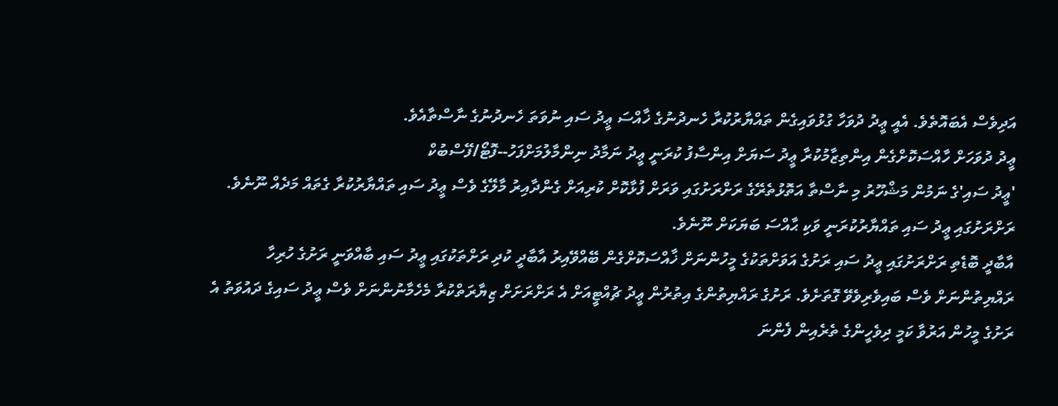އަދިވެސް އެބައޮތެވެ. އެއީ ޢީދު ދުވަހާ ގުޅުވައިގެން ތައްޔާރުކުރާ ހެނދުނުގެ ޚާއްސަ ޢީދު ސައި ނުވަތަ ހެނދުނުގެ ނާސްތާއެވެ.
ޢީދު ދުވަހަށް ހާއްސަކޮށްގެން އިންތިޒާމުކުރާ ޢީދު ސަޔަށް އިންސާފު ކުރަނީ ޢީދު ނަމާދު ނިންމާލުމަށްފަހު--ފޮޓޯ/ފޭސްބުކް
'ޢީދު ސައި'ގެ ނަމުން މަޝްހޫރު މި ނާސްތާ އަތޮޅުތެރޭގެ ރަށްރަށުގައި ވަރަށް ފުޅާކޮށް ކުރިއަށް ގެންދާއިރު މާލޭގެ ވެސް ޢީދު ސައި ތައްޔާރުކުރާ ގެތައް މަދެއް ނޫނެވެ. ރަށްރަށުގައި ޢީދު ސައި ތައްޔާރުކުރަނީ ވަކި ޙާއްސަ ބަޔަކަށް ނޫނެވެ.
އާބާދީ ބޮޑެތި ރަށްރަށުގައި ޢީދު ސައި ރަށުގެ އަވަށްތަކުގެ މީހުންނަށް ޚާއްސަކޮށްގެން ބޭއްވޭއިރު އާބާދީ ކުދި ރަށްތަކުގައި ޢީދު ސައި ބާއްވަނީ ރަށުގެ ހުރިހާ ރައްޔިތުންނަށް ވެސް ބައިވެރިވެވޭ ގޮތަށެވެ. ރަށުގެ ރައްޔިތުންގެ އިތުރުން ޢީދު ޗުއްޓީއަށް އެ ރަށްރަށަށް ޒިޔާރަތްކުރާ މެހެމާނުންނަށް ވެސް ޢީދު ސައިގެ ދައުވަތު އެ ރަށުގެ މީހުން އަރުވާ ކަމީ ދިވެހީންގެ ތެރެއިން ފެންނަ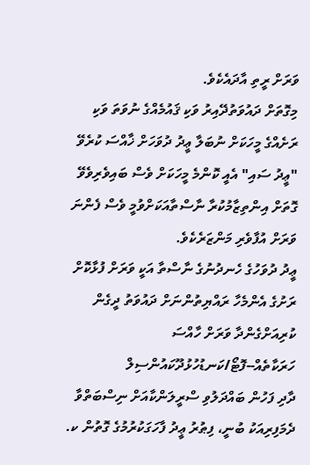ވަރަށް ރީތި އާދައެކެވެ.
މިގޮތަށް ދައުވަތުދޭއިރު ވަކި ޤައުމެއްގެ ނުވަތަ ވަކި ރަށެއްގެ މީހަކަށް ނުބަލާ ޢީދު ދުވަހަށް ޚާއްސަ ކުރެވޭ "ޢީދު ސައި" އެއީ ކޮންމެ މީހަކަށް ވެސް ބައިވެރިވެވޭ ގޮތަށް އިންތިޒާމުކުރާ ނާސްތާއަކަށްވުމީ ވެސް ފެންނަ ވަރަށް އުފާވެރި މަންޒަރެކެވެ.
ޢީދު ދުވަހުގެ ހެނދުނުގެ ނާސްތާ އަކީ ވަރަށް ފުޅާކޮށް ރަށުގެ އެންމެހާ ރައްޔިތުންނަށް ދައުވަތު ދީގެން ކުރިއަށްގެންދާ ވަރަށް ހާއްސަ ހަރަކާތެއް--ފޮޓޯ/ކަނޑުހުޅުދޫކައުންސިލް
ދާދި ފަހުން ބައްދަލުވި ސްރީލަންކާއަށް ނިސްބަތްވާ ދެމަފިރިއަކު ބުނީ، ފިޠުރު ޢީދު ފާހަގަކުރުމުގެ ގޮތުން ކ.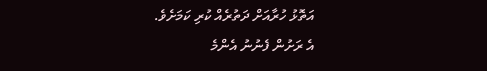އަތޮޅު ހުރާއަށް ދަތުރެއް ކުރި ކަމަށެވެ.
އެ ރަށުން ފެނުނު އެންމެ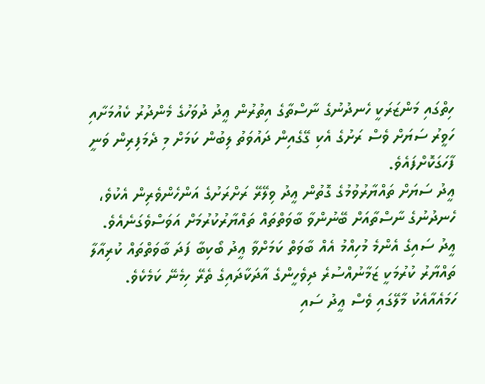ހިތްގައި މަންޒަރަކީ ހެނދުނުގެ ނާސްތާގެ އިތުރުން ޢީދު ދުވަހުގެ މެންދުރު ކެއުމަށާއި ހަވީރު ސަޔަށް ވެސް ރަށުގެ އެކި ގޭގެއިން ދައުވަތު ލިބުން ކަމަށް މި ދެމަފިރިން ވަނީ ފާހަގަކޮށްފައެވެ.
ޢީދު ސަޔަށް ތައްޔާރުވުމުގެ ގޮތުން ޢީދު ވިލޭރޭ ރަށްރަށުގެ އަންހެންވެރިން އެކުވެ، ހެނދުނުގެ ނާސްތާއަށް ބޭނުންވާ ބާވަތްތައް ތައްޔާރުކުރުމަށް އަވަސްވެގަނެއެވެ. ޢީދު ސައިގެ އެންމެ މުހިއްމު އެއް ބާވަތް ކަމަށްވާ ޢީދު ބޯކިބާ ފަދަ ބާވަތްތައް ކުރިއާލާ ތައްޔާރު ކުރުމަކީ ޒަމާނުއްސުރެ ދިވެހީންގެ އާދަކާދައިގެ ތެރޭ ހިމެނޭ ކަމެކެވެ.
ހަމައެއާއެކު މާލޭގައި ވެސް ޢީދު ސައި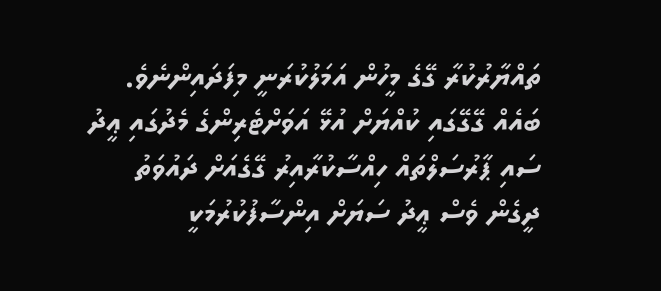ތައްޔާރުކުރާ ގޭގެ މީހުން އަމަލުކުރަނީ މިފަދައިންނެވެ. ބައެއް ގޭގޭގައި ކުއްޔަށް އުޅޭ އަވަށްޓެރިންގެ މެދުގައި ޢީދު ސައި ޕާރުސަލްތައް ހިއްސާކުރާއިރު ގޭގެއަށް ދައުވަތު ދީގެން ވެސް ޢީދު ސަޔަށް އިންސާފުކުރުމަކީ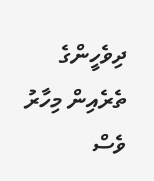ދިވެހީންގެ ތެރެއިން މިހާރު ވެސް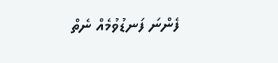ފެންނަ ފަނޑުވުމެއް ނެތް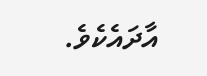އާދައެކެވެ.